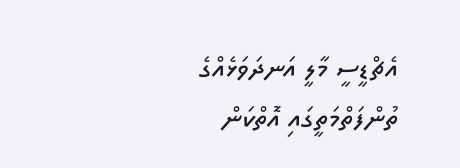އެޗްޑީސީ މާލީ އަނދަވަޅެއްގެ ތުންފަތްމަތީގައި އޮތްކަން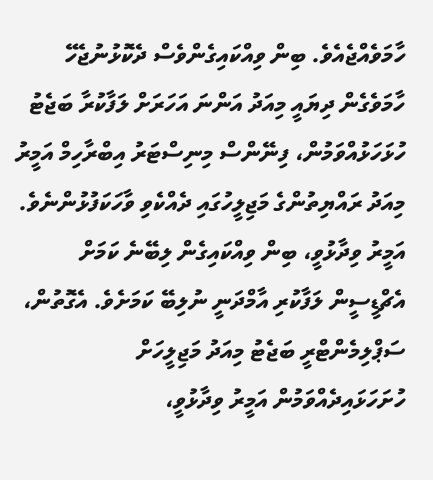ހާމަވެއްޖެއެވެ. ބިން ވިއްކައިގެންވެސް ދެކޮޅުނުޖެހޭ ހާމަވެގެން ދިޔައީ މިއަދު އަންނަ އަހަރަށް ލަފާކުރާ ބަޖެޓު ހުޅަހަޅުއްވަމުން، ފިނޭންސް މިނިސްޓަރު އިބްރާހިމް އަމީރު މިއަދު ރައްޔިތުންގެ މަޖިލީހުގައި ދެއްކެވި ވާހަކަފުޅުންނެވެ.
އަމީރު ވިދާޅުވީ، ބިން ވިއްކައިގެން ލިބޭނެ ކަމަށް އެޗްޑީސީން ލަފާކުރި އާމްދަނީ ނުލިބޭ ކަމަށެވެ. އެގޮތުން، ސަޕްލިމެންޓްރީ ބަޖެޓު މިއަދު މަޖިލީހަށް ހުށަހަޅައިދެއްވަމުން އަމީރު ވިދާޅުވީ،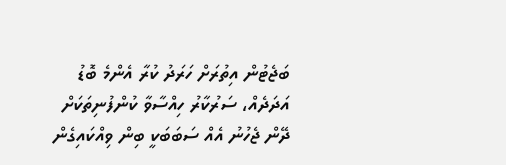ބަޖެޓުން އިތުރަށް ހަރަދު ކުރާ އެންމެ ބޮޑު އަދަދެއް، ސަރުކާރު ހިއްސާވާ ކުންފުނިތަކަށް ދޭން ޖެހުނު އެއް ސަބަބަކީ ބިން ވިއްކައިގެން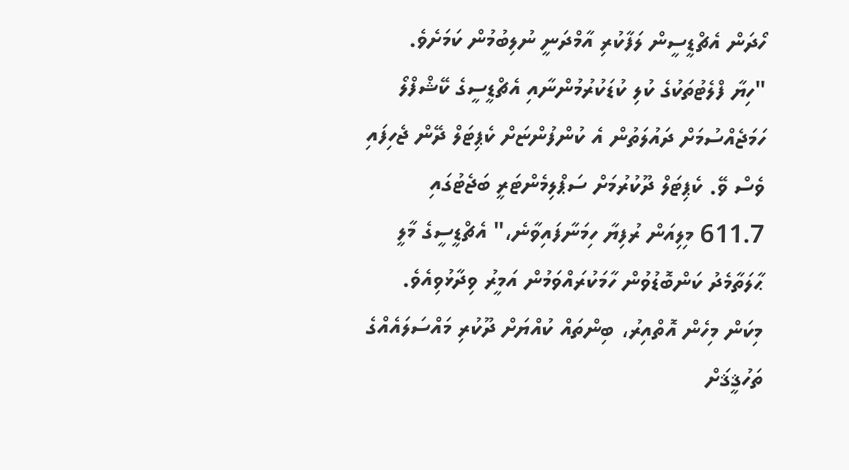ހޯދަން އެޗްޑީސީން ލަފާކުރި އާމްދަނީ ނުލިބުމުން ކަމަށެވެ.
"ހިޔާ ފްލެޓުތަކުގެ ކުލި ކުޑަކުރުމުންނާއި އެޗްޑީސީގެ ކޭޝްފްލޯ ހަމަޖެއްސުމަށް ދައުލަތުން އެ ކުންފުންޏަށް ކެޕިޓަލް ދޭން ޖެހިފައި ވެސް ވޭ. ކެޕިޓަލް ދޫކުރުމަށް ސަޕްލިމެންޓަރީ ބަޖެޓުގައި 611.7 މިލިއަން ރުފިޔާ ހިމަނާފައިވާނެ،" އެޗްޑީސީގެ މާލީ ޙާލަތާމެދު ކަންބޮޑުވުން ހާމަކުރައްވަމުން އަމީރު ވިދާޅުވިއެވެ.
މިކަން މިހެން އޮތްއިރު، ބިންތައް ކުއްޔަށް ދޫކުރި މައްސަލައެއްގެ ތަހުޤީޤަށް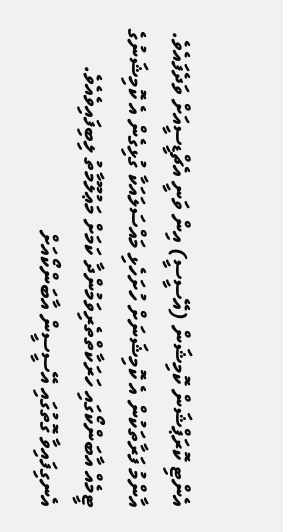އެންޓި ކޮރަޕްޝަން ކޮމިޝަން (އޭސީސީ) އިން ވަނީ އެޗްޑީސީއަށް ވަދެފައެވެ. އާންމު ފަރާތަކުން އެ ކޮމިޝަނަށް ހުށަހެޅި މައްސަލައަކާ ގުޅިގެން އެ ކޮމިޝަނުގެ ޓީމެއް އާބަންކޯގައި ހަރަކާތްތެރިވަމުންދާ ކަމަށް މަޢުލޫމާތު ލިބިފައިވެއެވެ.
އެނގިފައިވާ ގޮތުގައި އޭސީސީން އާބަންކޯއަށް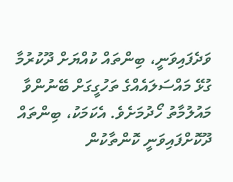ވަދެފައިވަނީ، ބިންތައް ކުއްޔަށް ދޫކުރުމާ ގުޅޭ މައްސަލައެއްގެ ތަހުގީގަށް ބޭނުންވާ މައުލުމާތު ހޯދުމަށެވެ. އެކަމަކު، ބިންތައް ދޫކޮށްފައިވަނީ ކޮންތާކުން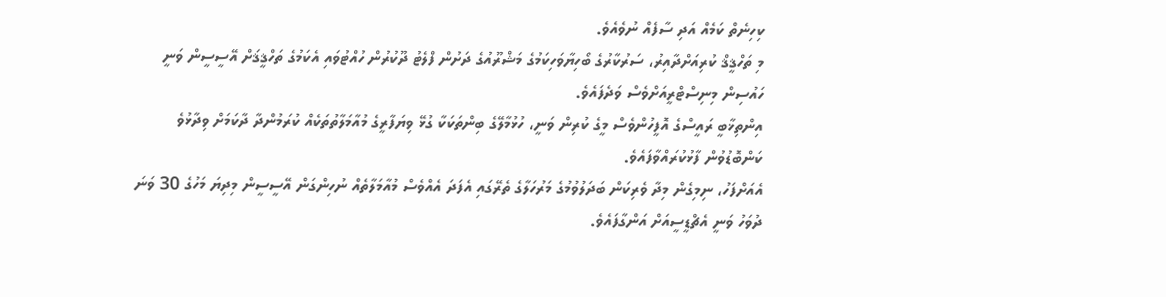ކިހިނެތް ކަމެއް އަދި ސާފެއް ނުވެއެވެ.
މި ތަހްޤީޤް ކުރިއަށްދާއިރު، ސަރުކާރުގެ ބޯހިޔާވަހިކަމުގެ މަޝްރޫއުގެ ދަށުން ފްލެޓު ދޫކުރުން ހުއްޓުވައި އެކަމުގެ ތަހްޤީޤަށް އޭސީސީން ވަނީ ހައުސިން މިނިސްޓްރީއަށްވެސް ވަދެފައެވެ.
އިންތިޚާބީ ރައީސްގެ އޮފީހުންވެސް މީގެ ކުރިން ވަނީ، ހުޅުމާލޭގެ ބިންތަކަކާ ގުޅޭ ވިޔަފާރީގެ މުއާމަލާތުތަކެއް ކުރަމުންދާ ދާކަމަށް ވިދާޅުވެ ކަންބޮޑުވުން ފާޅުކުރައްވާފައެވެ.
އެއަށްފަހު، ނިމިގެން މިދާ ވެރިކަން ބަދަލުވުމުގެ މަރުހަލާގެ ތެރޭގައި އެފަދަ އެއްވެސް މުއާމަލާތެއް ނުހިންގަން އޭސީސީން މިދިޔަ މަހުގެ 30 ވަނަ ދުވަހު ވަނީ އެޗްޑީސީއަށް އަންގާފައެވެ.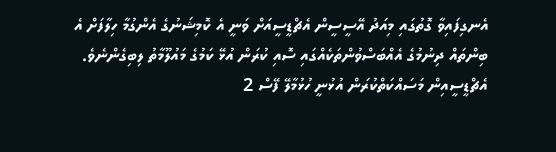އެނގިފައިވާ ގޮތުގައި މިއަދު އޭސީސީން އެޗްޑީސީއަށް ވަނީ އެ ކޮމިޝަނުގެ އެންގުމާ ހިލާފަށް އެ ބިންތައް ދިނުމުގެ އެއްބަސްވުންތަކެއްގައި ސޮއި ކުރަން އުޅޭ ކަމުގެ މައުލޫމާތު ލިބިގެންނެވެ. އެޗްޑީސީއިން މަސައްކަތްކުރަން އުޅުނީ ހުޅުމާލޭ ފޭސް 2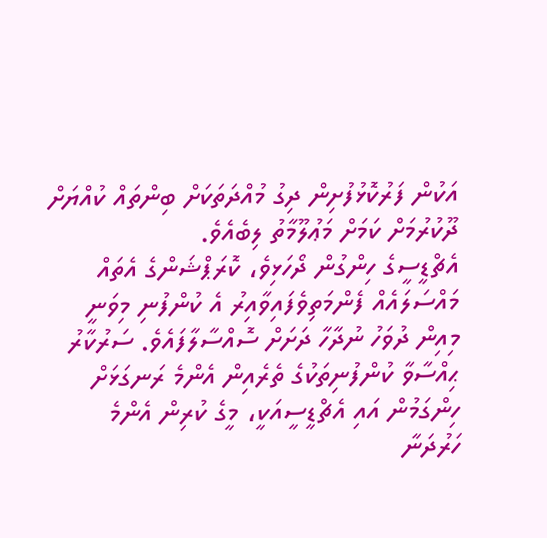އަކުން ފަރުކޮޅުފުށިން ދިގު މުއްދަތަކަށް ބިންތައް ކުއްޔަށް ދޫކުރުމަށް ކަމަށް މަޢުލޫމާތު ލިބެއެވެ.
އެޗްޑީސީގެ ހިންގުން ދޯހަޅިވެ، ކޮރަޕްޝަންގެ އެތައް މައްސަލައެއް ފެންމަތިވެފައިވާއިރު އެ ކުންފުނި މިވަނީ މިއިން ދުވަހު ނުދާހާ ދަށަށް ސޮއްސާލާފައެވެ. ސަރުކާރު ޙިއްސާވާ ކުންފުނިތަކުގެ ތެރެއިން އެންމެ ރަނގަޅަށް ހިންގަމުން އައި އެޗްޑީސީއަކީ، މީގެ ކުރިން އެންމެ ހަރުދަނާ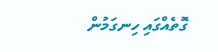ގޮތެއްގައި ހިނގަމުން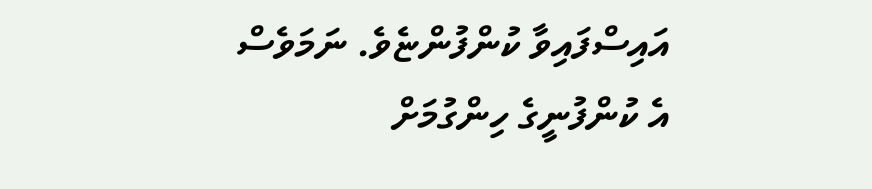އައިސްފައިވާ ކުންފުންޏެވެ. ނަމަވެސް އެ ކުންފުނީގެ ހިންގުމަށް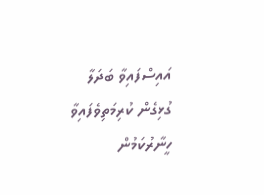އައިސްފައިވާ ބަދަލާ ގުޅިގެން ކުރިމަތިވެފައިވާ ހީނާރުކަމުން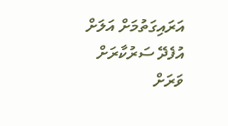އަރައިގަތުމަށް އަލަށް އުފެދޭ ސަރުކާރަށް ވަރަށް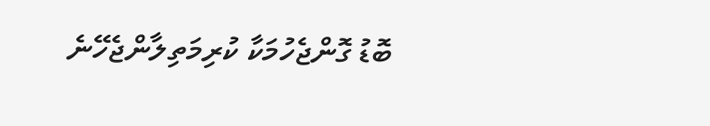ބޮޑު ގޮންޖެހުމަކާ ކުރިމަތިލާންޖެހޭނެ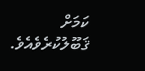ކަމަށް ޤަބޫލުކުރެވެއެވެ.